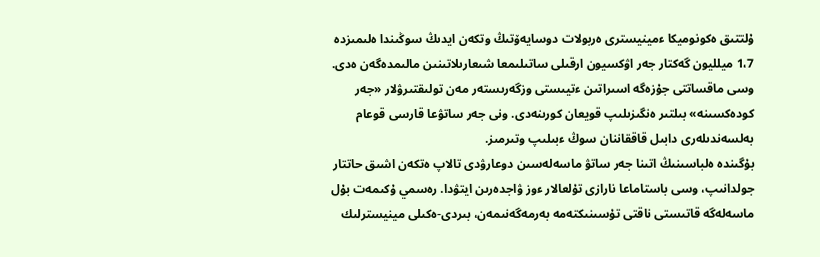ۇلتتىق ەكونوميكا ءمينيسترى ەربولات دوسايەۆتىڭ وتكەن ايدىڭ سوڭىندا ەلىمىزدە 1،7 ميلليون گەكتار جەر اۋكسيون ارقىلى ساتىلىمعا شىعارىلاتىنىن مالىمدەگەن ەدى. وسى ماقساتتى جۇزەگە اسىراتىن ءتيىستى وزگەرىستەر مەن تولىقتىرۋلار «جەر كودەكسىنە» بىلتىر ەنگىزىلىپ قويعان كورىنەدى. ونى جەر ساتۋعا قارسى قوعام بەلسەندىلەرى دابىل قاققاننان سوڭ ءبىلىپ وتىرمىز.
بۇگىندە ەلباسىنىڭ اتىنا جەر ساتۋ ماسەلەسىن دوعارۋدى تالاپ ەتكەن اشىق حاتتار جولدانىپ، وسى باستاماعا نارازى تۇلعالار ءوز ۋاجدەرىن ايتۋدا. رەسمي ۇكىمەت بۇل ماسەلەگە قاتىستى ناقتى تۇسىنىكتەمە بەرمەگەنىمەن، بىردى-ەكىلى مينيسترلىك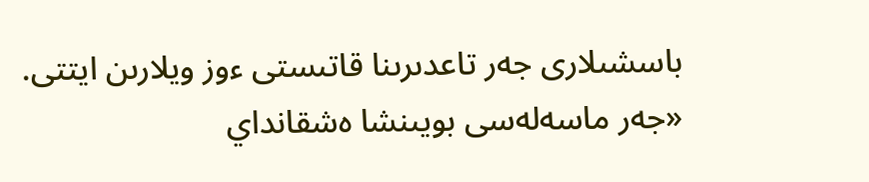باسشىلارى جەر تاعدىرىنا قاتىستى ءوز ويلارىن ايتتى.
«جەر ماسەلەسى بويىنشا ەشقانداي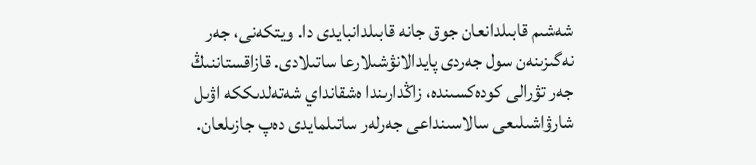شەشىم قابىلدانعان جوق جانە قابىلدانبايدى دا. ويتكەنى، جەر نەگىزىنەن سول جەردى پايدالانۋشىلارعا ساتىلادى. قازاقستاننىڭ جەر تۋرالى كودەكسىندە، زاڭدارىندا ەشقانداي شەتەلدىككە اۋىل شارۋاشىلىعى سالاسىنداعى جەرلەر ساتىلمايدى دەپ جازىلعان.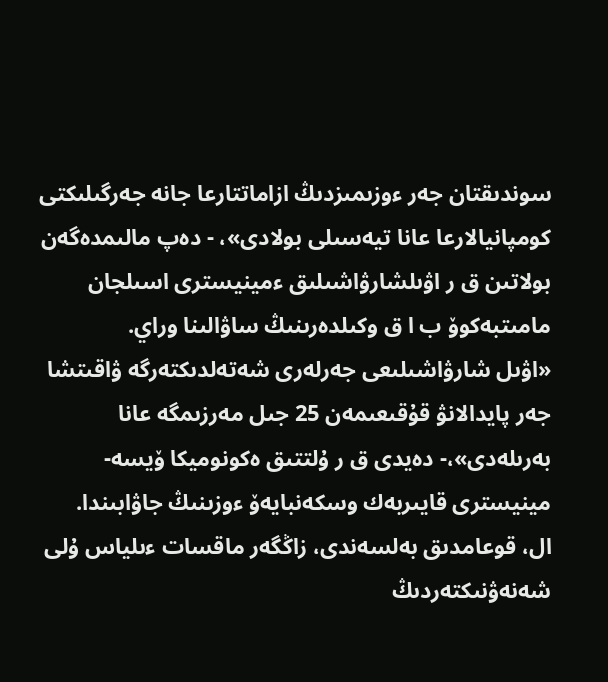سوندىقتان جەر ءوزىمىزدىڭ ازاماتتارعا جانە جەرگىلىكتى كومپانيالارعا عانا تيەسىلى بولادى»، - دەپ مالىمدەگەن بولاتىن ق ر اۋىلشارۋاشىلىق ءمينيسترى اسىلجان مامىتبەكوۆ ب ا ق وكىلدەرىنىڭ ساۋالىنا وراي.
«اۋىل شارۋاشىلىعى جەرلەرى شەتەلدىكتەرگە ۋاقىتشا جەر پايدالانۋ قۇقىعىمەن 25 جىل مەرزىمگە عانا بەرىلەدى»،- دەيدى ق ر ۇلتتىق ەكونوميكا ۆيسە-مينيسترى قايىربەك وسكەنبايەۆ ءوزىنىڭ جاۋابىندا.
ال، قوعامدىق بەلسەندى، زاڭگەر ماقسات ءىلياس ۇلى شەنەۋنىكتەردىڭ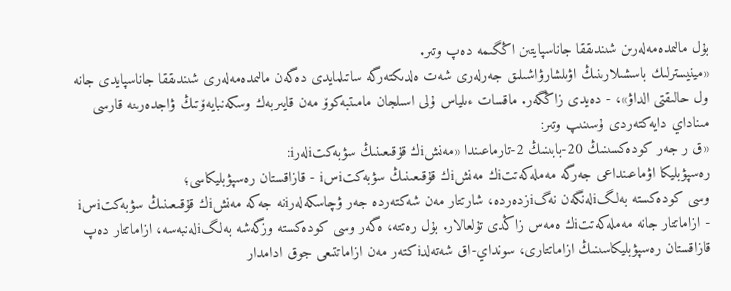بۇل مالىمدەمەلەرىن شىندىققا جاناسپايتىن اڭگىمە دەپ وتىر.
«مينيسترلىك باسشىلارىنىڭ اۋىلشارۋاشىلىق جەرلەرى شەت ەلدىكتەرگە ساتىلمايدى دەگەن مالىمدەمەلەرى شىندىققا جاناسپايدى جانە ول حالىقتى الداۋ»، - دەيدى زاڭگەر. ماقسات ءىلياس ۇلى اسىلجان مامىتبەكوۆ مەن قايىربەك وسكەنبايەۆتىڭ ۋاجدەرىنە قارسى مىناداي دايەكتەردى ۇسىنىپ وتىر:
«ق ر جەر كودەكسىنىڭ 20-بابىنىڭ 2-تارماعىندا «مەنشiك قۇقىعىنىڭ سۋبەكتiلەرi:
رەسپۋبليكا اۋماعىنداعى جەرگە مەملەكەتتiك مەنشiك قۇقىعىنىڭ سۋبەكتiسi - قازاقستان رەسپۋبليكاسى؛
وسى كودەكستە بەلگiلەنگەن نەگiزدەردە، شارتتار مەن شەكتەردە جەر ۋچاسكەلەرiنە جەكە مەنشiك قۇقىعىنىڭ سۋبەكتiسi - ازاماتتار جانە مەملەكەتتiك ەمەس زاڭدى تۇلعالار. بۇل رەتتە، ەگەر وسى كودەكستە وزگەشە بەلگiلەنبەسە، ازاماتتار دەپ قازاقستان رەسپۋبليكاسىنىڭ ازاماتتارى، سونداي-اق شەتەلدiكتەر مەن ازاماتتىعى جوق ادامدار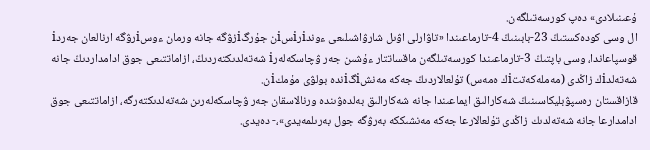ۇعىنىلادى» دەپ كورسەتىلگەن.
ال وسى كودەكستىڭ 23-بابىنىڭ 4-تارماعىندا «تاۋارلى اۋىل شارۋاشىلىعى ءوندiرiسiن جۇرگiزۋگە جانە ورمان ءوسiرۋگە ارنالعان جەردi قوسپاعاندا، وسى باپتىڭ 3-تارماعىندا كورسەتىلگەن ماقساتتار ءۇشىن جەر ۋچاسكەلەرi شەتەلدىكتەردىڭ، ازاماتتىعى جوق ادامداردىڭ جانە شەتەلدiك زاڭدى (مەملەكەتتiك ەمەس) تۇلعالاردىڭ جەكە مەنشiگiندە بولۋى مۇمكiن.
قازاقستان رەسپۋبليكاسىنىڭ شەكارالىق ايماعىندا جانە شەكارالىق بەلدەۋىندە ورنالاسقان جەر ۋچاسكەلەرىن شەتەلدىكتەرگە، ازاماتتىعى جوق ادامدارعا جانە شەتەلدىك زاڭدى تۇلعالارعا جەكە مەنشىككە بەرۋگە جول بەرىلمەيدى»،- دەيدى.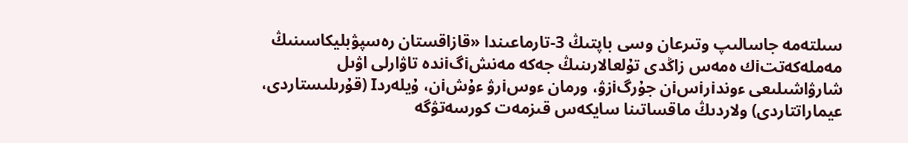سىلتەمە جاسالىپ وتىرعان وسى باپتىڭ 3-تارماعىندا «قازاقستان رەسپۋبليكاسىنىڭ مەملەكەتتiك ەمەس زاڭدى تۇلعالارىنىڭ جەكە مەنشiگiندە تاۋارلى اۋىل شارۋاشىلىعى ءوندiرiسiن جۇرگiزۋ، ورمان ءوسiرۋ ءۇشiن، ۇيلەردI (قۇرىلىستاردى، عيماراتتاردى) ولاردىڭ ماقساتىنا سايكەس قىزمەت كورسەتۋگە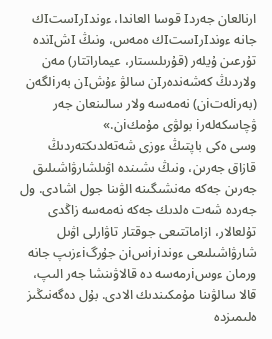ارنالعان جەردI قوسا العاندا، ءوندIرIستIك جانە ءوندIرIستIك ەمەس، ونىڭ IشIندە تۇرعىن ۇيلەر (قۇرىلىستار، عيماراتتار) مەن ولاردىڭ كەشەندەرIن سالۋ ءۇشIن بەرiلگەن (بەرiلەتiن) نەمەسە ولار سالىنعان جەر ۋچاسكەلەرi بولۋى مۇمكiن.»
وسى ەكى باپتىڭ ءوزى شەتەلدىكتەردىڭ قازاق جەرىن، ونىڭ ىشىندە اۋىلشارۋاشىلىق جەرىن جەكە مەنشىگىنە الۋىنا جول اشادى. ول جەردە شەت ەلدىك جەكە نەمەسە زاڭدى تۇلعالار، ازاماتتىعى جوقتار تاۋارلى اۋىل شارۋاشىلىعى ءوندiرiسiن جۇرگiءزىپ جانە ورمان ءوسiرمەسە دە قالاۋىنشا جەر الىپ، قالا سالۋىنا مۇمكىندىك الادى. بۇل دەگەنىڭىز ەلىمىزدە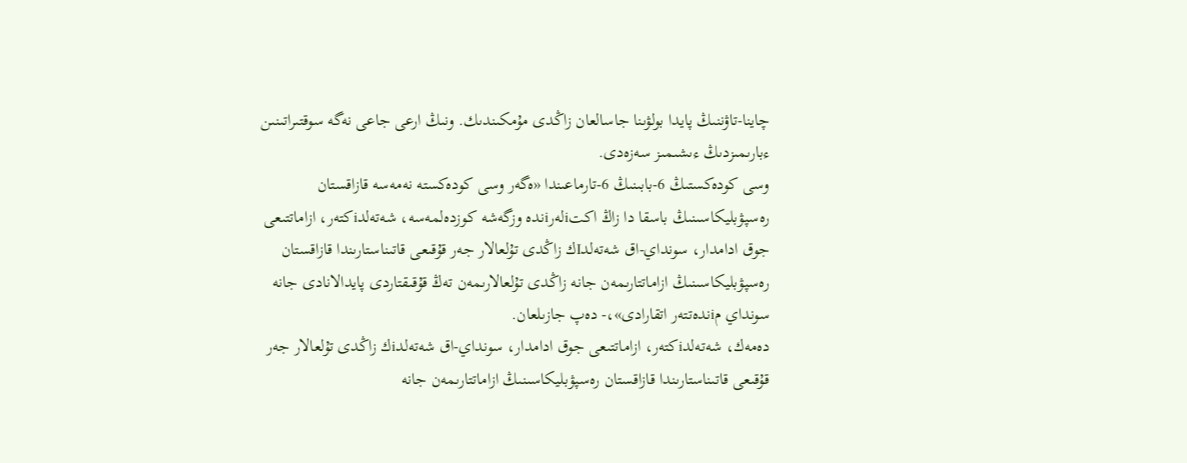چاينا-تاۋننىڭ پايدا بولۋىنا جاسالعان زاڭدى مۇمكىندىك. ونىڭ ارعى جاعى نەگە سوقتىراتىنىن ءبارىمىزدىڭ ءىشىمىز سەزەدى.
وسى كودەكستىڭ 6-بابىنىڭ 6-تارماعىندا «ەگەر وسى كودەكستە نەمەسە قازاقستان رەسپۋبليكاسىنىڭ باسقا دا زاڭ اكتiلەرiندە وزگەشە كوزدەلمەسە، شەتەلدiكتەر، ازاماتتىعى جوق ادامدار، سونداي-اق شەتەلدIك زاڭدى تۇلعالار جەر قۇقىعى قاتىناستارىندا قازاقستان رەسپۋبليكاسىنىڭ ازاماتتارىمەن جانە زاڭدى تۇلعالارىمەن تەڭ قۇقىقتاردى پايدالانادى جانە سونداي مiندەتتەر اتقارادى»،- دەپ جازىلعان.
دەمەك، شەتەلدiكتەر، ازاماتتىعى جوق ادامدار، سونداي-اق شەتەلدiك زاڭدى تۇلعالار جەر قۇقىعى قاتىناستارىندا قازاقستان رەسپۋبليكاسىنىڭ ازاماتتارىمەن جانە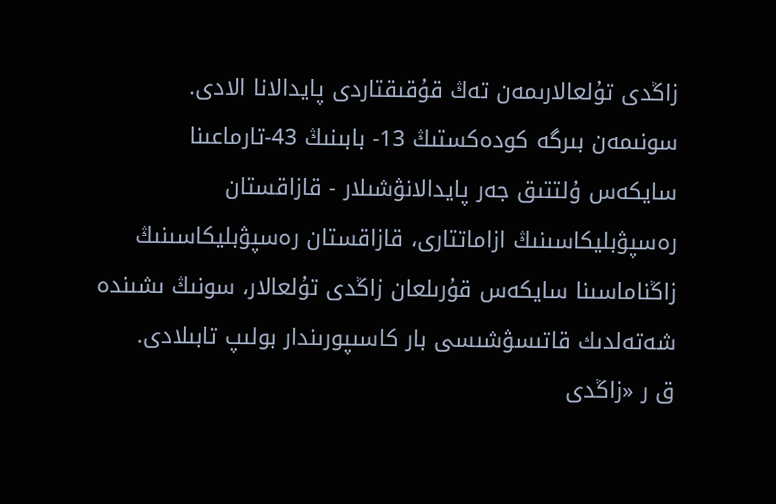زاڭدى تۇلعالارىمەن تەڭ قۇقىقتاردى پايدالانا الادى.
سونىمەن بىرگە كودەكستىڭ 13- بابىنىڭ 43-تارماعىنا سايكەس ۇلتتىق جەر پايدالانۋشىلار - قازاقستان رەسپۋبليكاسىنىڭ ازاماتتارى، قازاقستان رەسپۋبليكاسىنىڭ زاڭناماسىنا سايكەس قۇرىلعان زاڭدى تۇلعالار، سونىڭ ىشىندە شەتەلدىك قاتىسۋشىسى بار كاسىپورىندار بولىپ تابىلادى.
ق ر «زاڭدى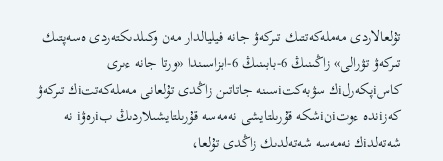تۇلعالاردى مەملەكەتتىك تىركەۋ جانە فيليالدار مەن وكىلدىكتەردى ەسەپتىك تىركەۋ تۋرالى» زاڭىنىڭ 6-بابىنىڭ 6-ابزاسىندا «ورتا جانە ءىرى كاسiپكەرلiك سۋبەكتiسىنە جاتاتىن زاڭدى تۇلعانى مەملەكەتتiك تىركەۋ كەزiندە ءوتiنiشكە قۇرىلتايشى نەمەسە قۇرىلتايشىلاردىڭ بiرەۋi نە شەتەلدiك نەمەسە شەتەلدىك زاڭدى تۇلعا،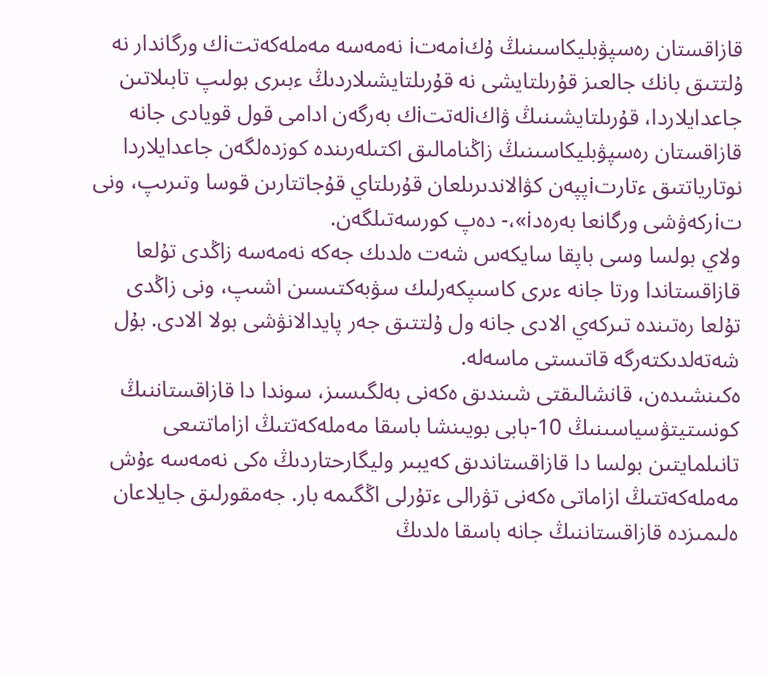قازاقستان رەسپۋبليكاسىنىڭ ۇكiمەتi نەمەسە مەملەكەتتiك ورگاندار نە ۇلتتىق بانك جالعىز قۇرىلتايشى نە قۇرىلتايشىلاردىڭ ءبىرى بولىپ تابىلاتىن جاعدايلاردا، قۇرىلتايشىنىڭ ۋاكiلەتتiك بەرگەن ادامى قول قويادى جانە قازاقستان رەسپۋبليكاسىنىڭ زاڭنامالىق اكتىلەرىندە كوزدەلگەن جاعدايلاردا نوتارياتتىق ءتارتiپپەن كۋالاندىرىلعان قۇرىلتاي قۇجاتتارىن قوسا وتىرىپ، ونى تiركەۋشى ورگانعا بەرەدi»،- دەپ كورسەتىلگەن.
ولاي بولسا وسى باپقا سايكەس شەت ەلدىك جەكە نەمەسە زاڭدى تۇلعا قازاقستاندا ورتا جانە ءىرى كاسىپكەرلىك سۋبەكتىسىن اشىپ، ونى زاڭدى تۇلعا رەتىندە تىركەي الادى جانە ول ۇلتتىق جەر پايدالانۋشى بولا الادى. بۇل شەتەلدىكتەرگە قاتىستى ماسەلە.
ەكىنشىدەن، قانشالىقتى شىندىق ەكەنى بەلگىسىز، سوندا دا قازاقستاننىڭ كونستيتۋسياسىنىڭ 10-بابى بويىنشا باسقا مەملەكەتتىڭ ازاماتتىعى تانىلمايتىن بولسا دا قازاقستاندىق كەيبىر وليگارحتاردىڭ ەكى نەمەسە ءۇش مەملەكەتتىڭ ازاماتى ەكەنى تۋرالى ءتۇرلى اڭگىمە بار. جەمقورلىق جايلاعان ەلىمىزدە قازاقستاننىڭ جانە باسقا ەلدىڭ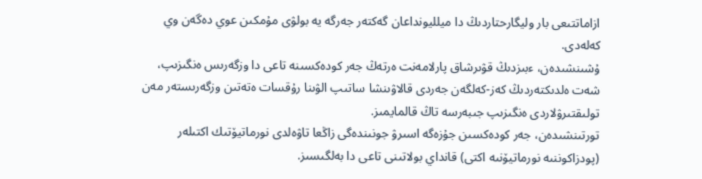ازاماتتىعى بار وليگارحتاردىڭ دا ميلليونداعان گەكتەر جەرگە يە بولۋى مۇمكىن عوي دەگەن وي كەلەدى.
ۇشىنشىدەن، ءبىزدىڭ قۋىرشاق پارلامەنت ەرتەڭ جەر كودەكسىنە تاعى دا وزگەرىس ەنگىزىپ، شەت ەلدىكتەردىڭ كەز-كەلگەن جەردى قالاۋىنشا ساتىپ الۋىنا رۇقسات ەتەتىن وزگەرىستەر مەن تولىقتىرۋلاردى ەنگىزىپ جىبەرسە تاڭ قالمايمىز.
تورتىنشىدەن، جەر كودەكسىن جۇزەگە اسىرۋ جونىندەگى زاڭعا تاۋەلدى نورماتيۆتىك اكتىلەر (پودزاكوننىە نورماتيۆنىە اكتى) قانداي بولاتىنى تاعى دا بەلگىسىز.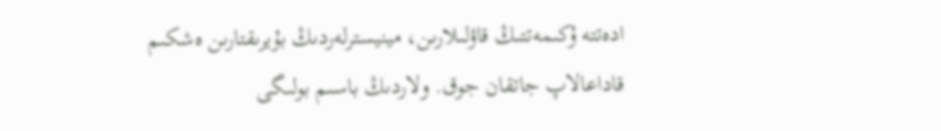ادەتتە ۇكىمەتتىڭ قاۋلىلارىن، مينيسترلەردىڭ بۇيرىقتارىن ەشكىم قاداعالاپ جاتقان جوق. ولاردىڭ باسىم بولىگى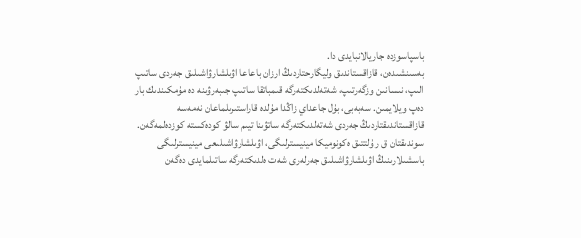باسپاسوزدە جاريالانبايدى دا.
بەسىنشىدەن، قازاقستاندىق وليگارحتاردىڭ ارزان باعاعا اۋىلشارۋاشىلىق جەردى ساتىپ الىپ، نىسانىن وزگەرتىپ، شەتەلدىكتەرگە قىمباتقا ساتىپ جىبەرۋىنە دە مۇمكىندىك بار دەپ ويلايمىن. سەبەبى، بۇل جاعداي زاڭدا مۇلدە قاراستىرىلماعان نەمەسە قازاقستاندىقتاردىڭ جەردى شەتەلدىكتەرگە ساتۋىنا تيىم سالۋ كودەكستە كوزدەلمەگەن.
سوندىقتان ق ر ۇلتتىق ەكونوميكا مينيسترلىگى، اۋىلشارۋاشىلىعى مينيسترلىگى باسشىلارىنىڭ اۋىلشارۋاشىلىق جەرلەرى شەت ەلدىكتەرگە ساتىلمايدى دەگەن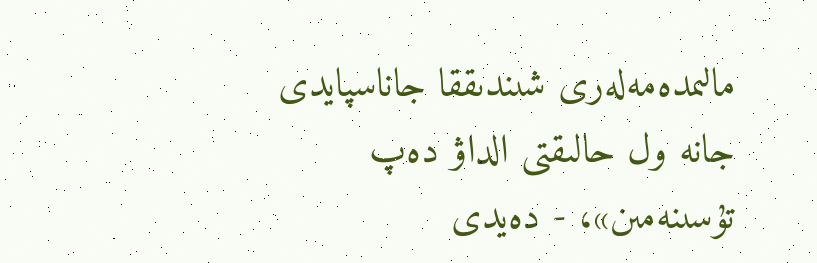مالىمدەمەلەرى شىندىققا جاناسپايدى جانە ول حالىقتى الداۋ دەپ تۇسىنەمىن»، - دەيدى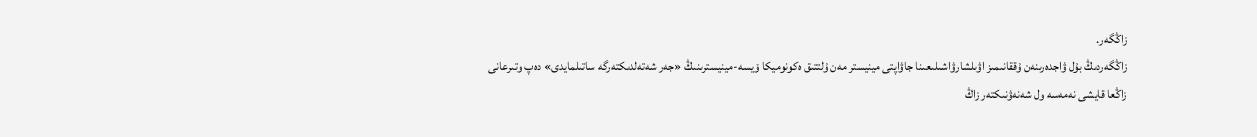زاڭگەر.
زاڭگەردىڭ بۇل ۋاجدەرىنەن ۇققانىمىز اۋىلشارۋاشىلىعىنا جاۋاپتى مينيستر مەن ۇلتتىق ەكونوميكا ۆيسە-مينيسترىنىڭ «جەر شەتەلدىكتەرگە ساتىلمايدى» دەپ وتىرعانى زاڭعا قايشى نەمەسە ول شەنەۋنىكتەر زاڭ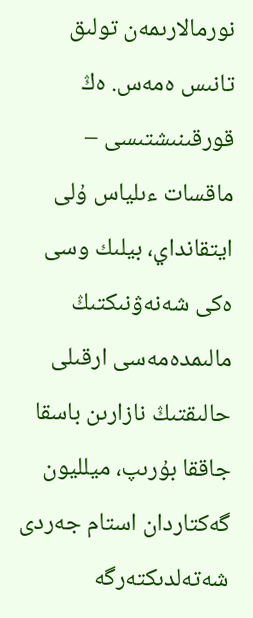نورمالارىمەن تولىق تانىس ەمەس. ەڭ قورقىنىشتىسى – ماقسات ءىلياس ۇلى ايتقانداي، بيلىك وسى ەكى شەنەۋنىكتىڭ مالىمدەمەسى ارقىلى حالىقتىڭ نازارىن باسقا جاققا بۇرىپ، ميلليون گەكتاردان استام جەردى شەتەلدىكتەرگە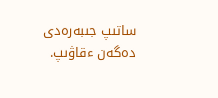ساتىپ جىبەرەدى دەگەن ءقاۋىپ.